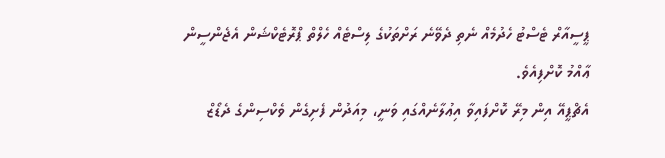ޕީސީއާރް ޓެސްޓު ހެދުމެއް ނެތި ދެވޭނެ ރަށްތަކުގެ ލިސްޓެއް ހެލްތް ޕްރޮޓެކްޝަން އެޖެންސީން ޢާއްމު ކޮށްފިއެވެ.
އެޗްޕީއޭ އިން މިރޭ ކޮށްފައިވާ އިޢުލާނެއްގައި ވަނީ، މިއަދުން ފެށިގެން ވެކްސިންގެ ދެޑޯޒް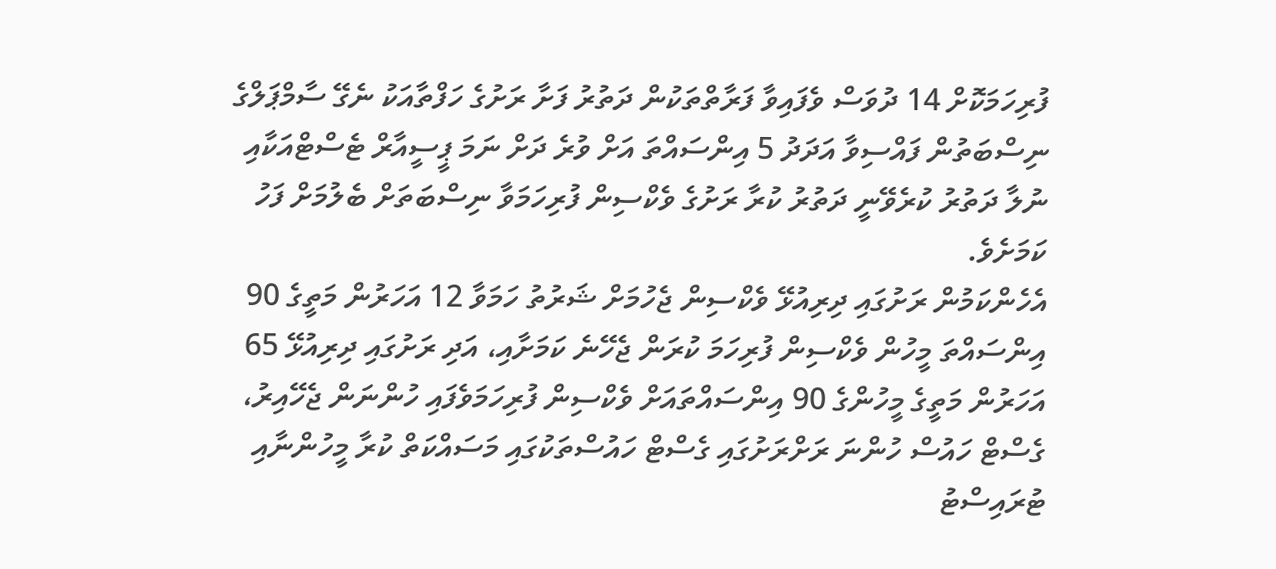ފުރިހަމަކޮށް 14 ދުވަސް ވެފައިވާ ފަރާތްތަކުން ދަތުރު ފަށާ ރަށުގެ ހަފްތާއަކު ނެގޭ ސާމްޕަލްގެ ނިސްބަތުން ފައްސިވާ އަދަދު 5 އިންސައްތަ އަށް ވުރެ ދަށް ނަމަ ޕީސީއާރް ޓެސްޓްއަކާއި ނުލާ ދަތުރު ކުރެވޭނީ ދަތުރު ކުރާ ރަށުގެ ވެކްސިން ފުރިހަމަވާ ނިސްބަތަށް ބެލުމަށް ފަހު ކަމަށެވެ.
އެހެންކަމުން ރަށުގައި ދިރިއުޅޭ ވެކްސިން ޖެހުމަށް ޝަރުތު ހަމަވާ 12 އަހަރުން މަތީގެ 90 އިންސައްތަ މީހުން ވެކްސިން ފުރިހަމަ ކުރަން ޖެހޭނެ ކަމަށާއި، އަދި ރަށުގައި ދިރިއުޅޭ 65 އަހަރުން މަތީގެ މީހުންގެ 90 އިންސައްތައަށް ވެކްސިން ފުރިހަމަވެފައި ހުންނަން ޖެހޭއިރު، ގެސްޓް ހައުސް ހުންނަ ރަށްރަށުގައި ގެސްޓް ހައުސްތަކުގައި މަސައްކަތް ކުރާ މީހުންނާއި ޓުރައިސްޓު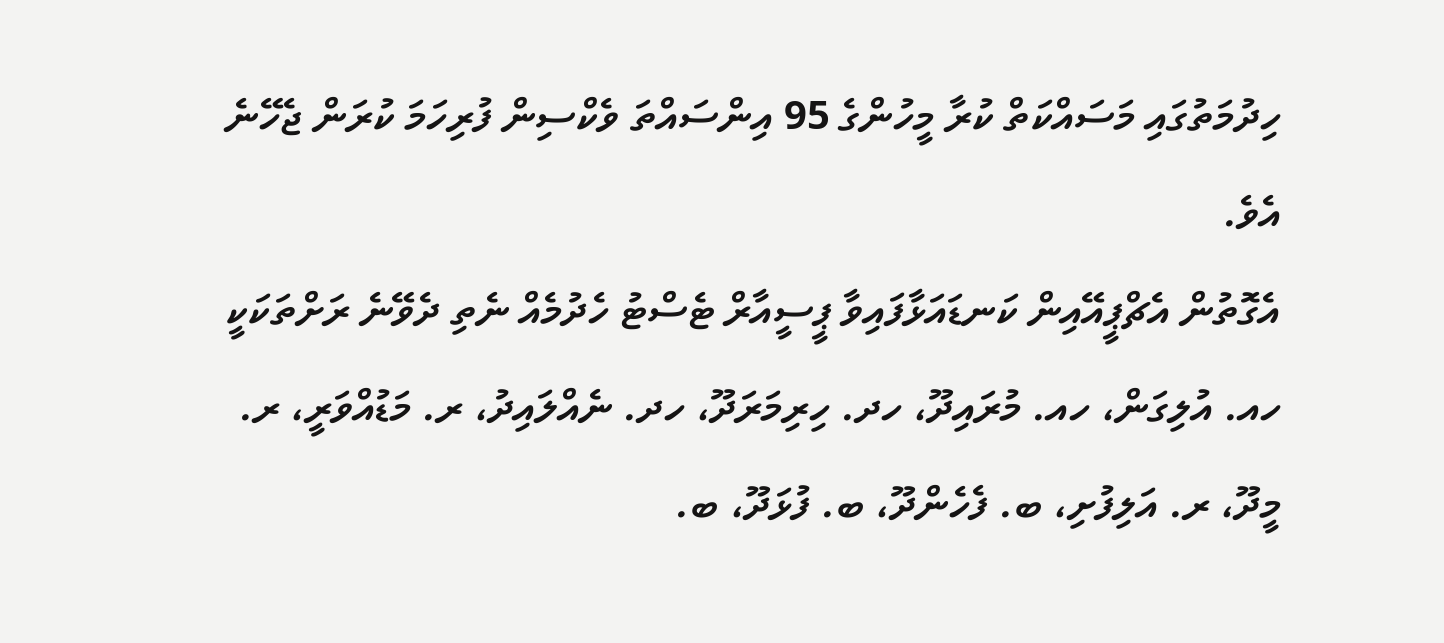ހިދުމަތުގައި މަސައްކަތް ކުރާ މީހުންގެ 95 އިންސައްތަ ވެކްސިން ފުރިހަމަ ކުރަން ޖެހޭނެ އެވެ.
އެގޮތުން އެޗްޕީއޭއިން ކަނޑައަޅާފައިވާ ޕީސީއާރް ޓެސްޓު ހެދުމެއް ނެތި ދެވޭނެ ރަށްތަކަކީ ހއ. އުލިގަން، ހއ. މުރައިދޫ، ހދ. ހިރިމަރަދޫ، ހދ. ނެއްލައިދު، ރ. މަޑުއްވަރީ، ރ. މީދޫ، ރ. އަލިފުށި، ބ. ފެހެންދޫ، ބ. ފުޅަދޫ، ބ.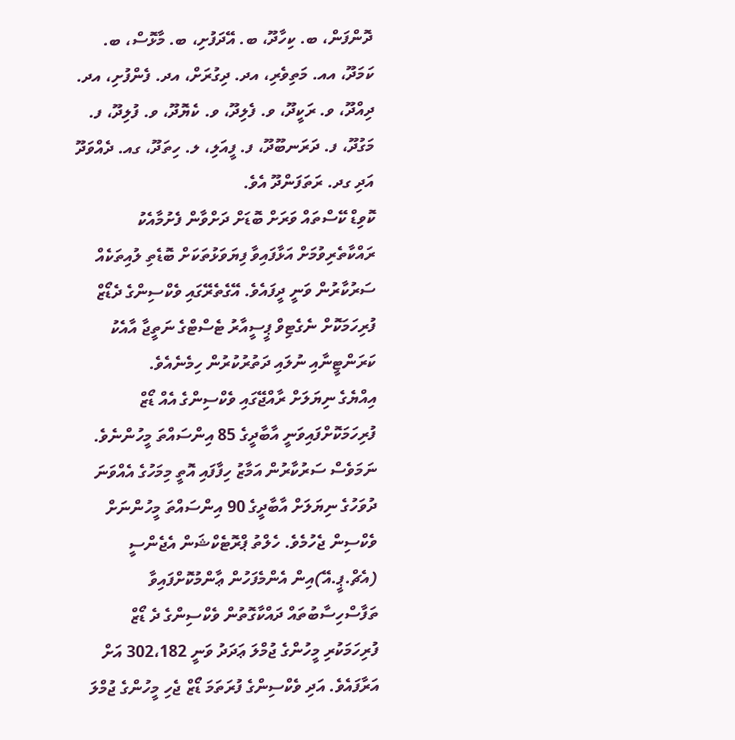ދޮންފަން، ބ. ކިހާދޫ، ބ. އޭދަފުށި، ބ. މާޅޮސް، ބ. ކަމަދޫ، އއ. މަތިވެރި، އދ. ދިގުރަށް، އދ. ފެންފުށި، އދ. ދިއްދޫ، ވ. ރަކީދޫ، ވ. ފެލިދޫ، ވ. ކެޔޮދޫ، ވ. ފުލިދޫ، ފ. މަގުދޫ، ފ. ދަރަނބޫދޫ، ފ. ފީއަލި، ލ. ހިތަދޫ، ގއ. ދެއްވަދޫ އަދި ގދ. ރަތަފަންދޫ އެވެ.
ކޮވިޑް ކޭސްތައް ވަރަށް ބޮޑަށް ދަށްވާން ފެށުމާއެކު ރައްކާތެރިވުމަށް އަޅާފައިވާ ފިޔަވަޅުތަކަށް ބޮޑެތި ލުއިތަކެއް ސަރުކާރުން ވަނީ ދީފައެވެ. އޭގެތެރޭގައި ވެކްސިންގެ ދެޑޯޒް ފުރިހަމަކޮށް ނެގެޓިވް ޕީސީއާރު ޓެސްޓްގެ ނަތީޖާ އާއެކު ކަރަންޓީނާއި ނުލައި ދަތުރުކުރުން ހިމެނެއެވެ.
އިއްޔެގެ ނިޔަލަށް ރާއްޖޭގައި ވެކްސިންގެ އެއް ޑޯޒް ފުރިހަމަކޮށްފައިވަނީ އާބާދީގެ 85 އިންސައްތަ މީހުންނެވެ. ނަމަވެސް ސަރުކާރުން އަމާޒު ހިފާފައި އޮތީ މިމަހުގެ އެއްވަނަ ދުވަހުގެ ނިޔަލަށް އާބާދީގެ 90 އިންސައްތަ މީހުންނަށް ވެކްސިން ޖެހުމެވެ. ހެލްތު ޕްރޮޓެކްޝަން އެޖެންސީ (އެޗް.ޕީ.އޭ)އިން އެންމެފަހުން ޢާންމުކޮށްފައިވާ ތަފާސްހިސާބުތައް ދައްކާގޮތުން ވެކްސިންގެ ދެ ޑޯޒް ފުރިހަމަކުރި މީހުންގެ ޖުމްލަ ޢަދަދު ވަނީ 302،182 އަށް އަރާފައެވެ. އަދި ވެކްސިންގެ ފުރަތަމަ ޑޯޒް ޖެހި މީހުންގެ ޖުމްލަ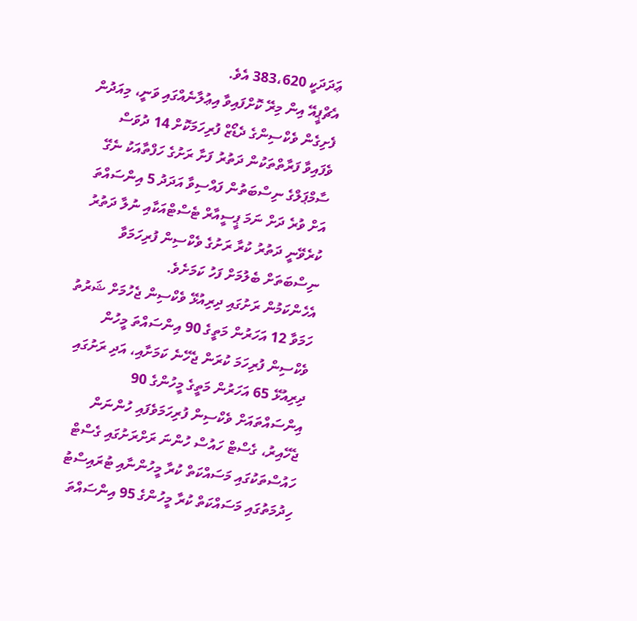ޢަދަދަކީ 383،620 އެވެ.
އެޗްޕީއޭ އިން މިރޭ ކޮށްފައިވާ އިޢުލާނެއްގައި ވަނީ، މިއަދުން ފެށިގެން ވެކްސިންގެ ދެޑޯޒް ފުރިހަމަކޮށް 14 ދުވަސް ވެފައިވާ ފަރާތްތަކުން ދަތުރު ފަށާ ރަށުގެ ހަފްތާއަކު ނެގޭ ސާމްޕަލްގެ ނިސްބަތުން ފައްސިވާ އަދަދު 5 އިންސައްތަ އަށް ވުރެ ދަށް ނަމަ ޕީސީއާރް ޓެސްޓްއަކާއި ނުލާ ދަތުރު ކުރެވޭނީ ދަތުރު ކުރާ ރަށުގެ ވެކްސިން ފުރިހަމަވާ ނިސްބަތަށް ބެލުމަށް ފަހު ކަމަށެވެ.
އެހެންކަމުން ރަށުގައި ދިރިއުޅޭ ވެކްސިން ޖެހުމަށް ޝަރުތު ހަމަވާ 12 އަހަރުން މަތީގެ 90 އިންސައްތަ މީހުން ވެކްސިން ފުރިހަމަ ކުރަން ޖެހޭނެ ކަމަށާއި، އަދި ރަށުގައި ދިރިއުޅޭ 65 އަހަރުން މަތީގެ މީހުންގެ 90 އިންސައްތައަށް ވެކްސިން ފުރިހަމަވެފައި ހުންނަން ޖެހޭއިރު، ގެސްޓް ހައުސް ހުންނަ ރަށްރަށުގައި ގެސްޓް ހައުސްތަކުގައި މަސައްކަތް ކުރާ މީހުންނާއި ޓުރައިސްޓު ހިދުމަތުގައި މަސައްކަތް ކުރާ މީހުންގެ 95 އިންސައްތަ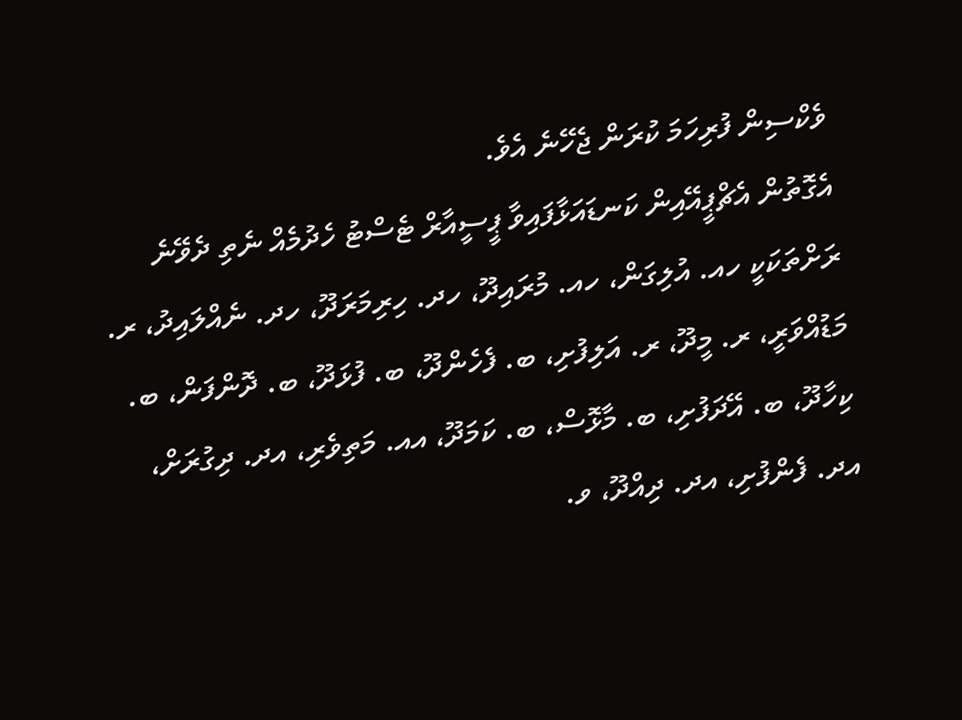ވެކްސިން ފުރިހަމަ ކުރަން ޖެހޭނެ އެވެ.
އެގޮތުން އެޗްޕީއޭއިން ކަނޑައަޅާފައިވާ ޕީސީއާރް ޓެސްޓު ހެދުމެއް ނެތި ދެވޭނެ ރަށްތަކަކީ ހއ. އުލިގަން، ހއ. މުރައިދޫ، ހދ. ހިރިމަރަދޫ، ހދ. ނެއްލައިދު، ރ. މަޑުއްވަރީ، ރ. މީދޫ، ރ. އަލިފުށި، ބ. ފެހެންދޫ، ބ. ފުޅަދޫ، ބ. ދޮންފަން، ބ. ކިހާދޫ، ބ. އޭދަފުށި، ބ. މާޅޮސް، ބ. ކަމަދޫ، އއ. މަތިވެރި، އދ. ދިގުރަށް، އދ. ފެންފުށި، އދ. ދިއްދޫ، ވ.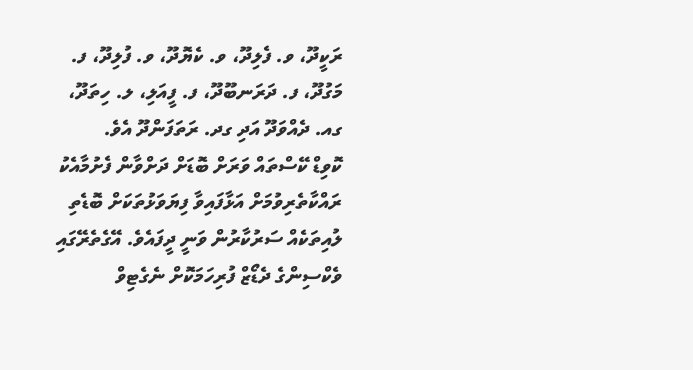ރަކީދޫ، ވ. ފެލިދޫ، ވ. ކެޔޮދޫ، ވ. ފުލިދޫ، ފ. މަގުދޫ، ފ. ދަރަނބޫދޫ، ފ. ފީއަލި، ލ. ހިތަދޫ، ގއ. ދެއްވަދޫ އަދި ގދ. ރަތަފަންދޫ އެވެ.
ކޮވިޑް ކޭސްތައް ވަރަށް ބޮޑަށް ދަށްވާން ފެށުމާއެކު ރައްކާތެރިވުމަށް އަޅާފައިވާ ފިޔަވަޅުތަކަށް ބޮޑެތި ލުއިތަކެއް ސަރުކާރުން ވަނީ ދީފައެވެ. އޭގެތެރޭގައި ވެކްސިންގެ ދެޑޯޒް ފުރިހަމަކޮށް ނެގެޓިވް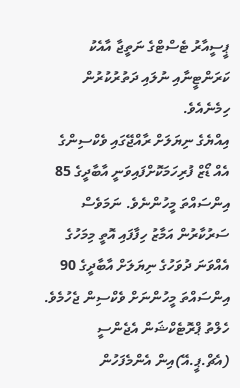ޕީސީއާރު ޓެސްޓްގެ ނަތީޖާ އާއެކު ކަރަންޓީނާއި ނުލައި ދަތުރުކުރުން ހިމެނެއެވެ.
އިއްޔެގެ ނިޔަލަށް ރާއްޖޭގައި ވެކްސިންގެ އެއް ޑޯޒް ފުރިހަމަކޮށްފައިވަނީ އާބާދީގެ 85 އިންސައްތަ މީހުންނެވެ. ނަމަވެސް ސަރުކާރުން އަމާޒު ހިފާފައި އޮތީ މިމަހުގެ އެއްވަނަ ދުވަހުގެ ނިޔަލަށް އާބާދީގެ 90 އިންސައްތަ މީހުންނަށް ވެކްސިން ޖެހުމެވެ. ހެލްތު ޕްރޮޓެކްޝަން އެޖެންސީ (އެޗް.ޕީ.އޭ)އިން އެންމެފަހުން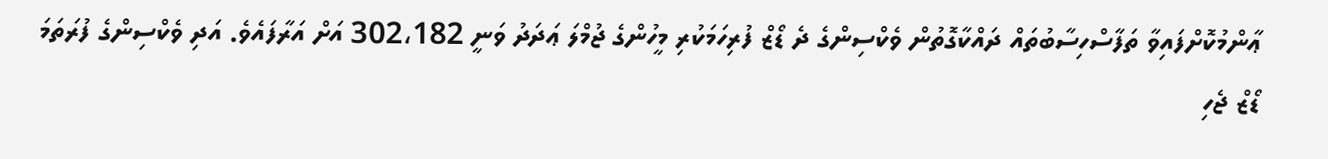ޢާންމުކޮށްފައިވާ ތަފާސްހިސާބުތައް ދައްކާގޮތުން ވެކްސިންގެ ދެ ޑޯޒް ފުރިހަމަކުރި މީހުންގެ ޖުމްލަ ޢަދަދު ވަނީ 302،182 އަށް އަރާފައެވެ. އަދި ވެކްސިންގެ ފުރަތަމަ ޑޯޒް ޖެހި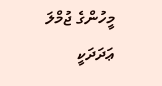މީހުންގެ ޖުމްލަ ޢަދަދަކީ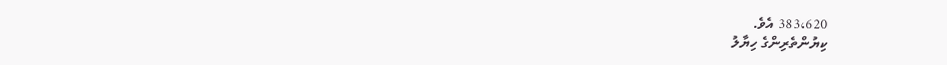383،620 އެވެ.
ކިޔުންތެރިންގެ ހިޔާލު